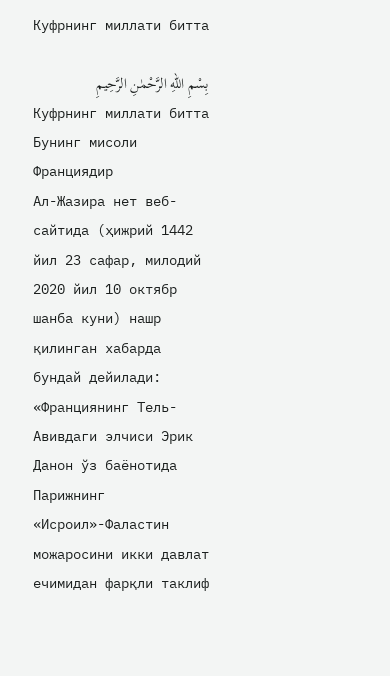Куфрнинг миллати битта

بِسْمِ اللهِ الرَّحْمٰنِ الرَّحِيمِ
Куфрнинг миллати битта
Бунинг мисоли Франциядир
Ал-Жазира нет веб-сайтида (ҳижрий 1442 йил 23 сафар, милодий 2020 йил 10 октябр шанба куни) нашр қилинган хабарда бундай дейилади:
«Франциянинг Тель-Авивдаги элчиси Эрик Данон ўз баёнотида Парижнинг «Исроил»-Фаластин можаросини икки давлат ечимидан фарқли таклиф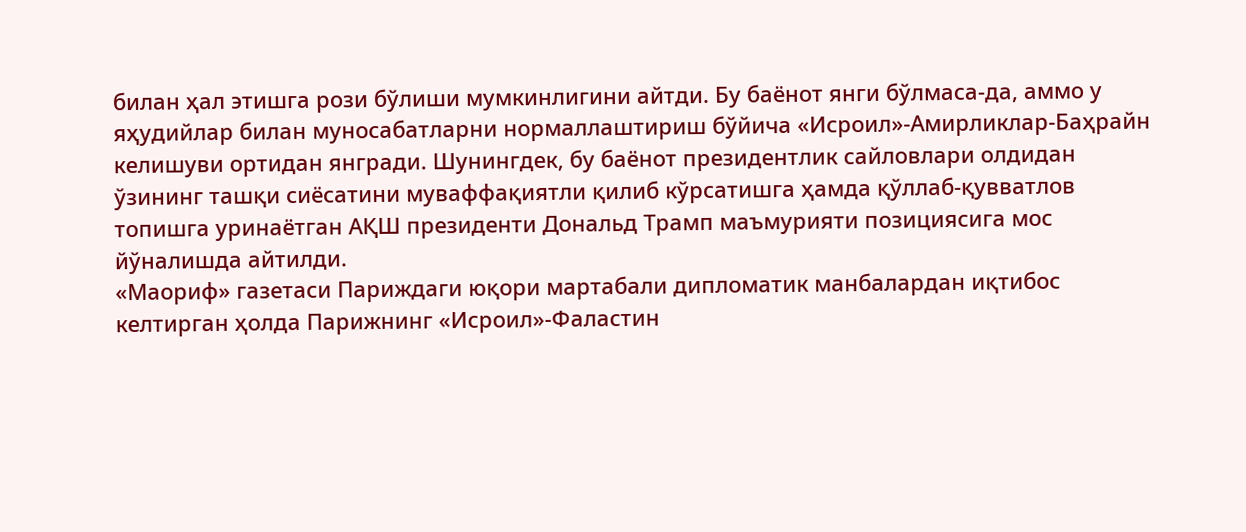билан ҳал этишга рози бўлиши мумкинлигини айтди. Бу баёнот янги бўлмаса-да, аммо у яҳудийлар билан муносабатларни нормаллаштириш бўйича «Исроил»-Амирликлар-Баҳрайн келишуви ортидан янгради. Шунингдек, бу баёнот президентлик сайловлари олдидан ўзининг ташқи сиёсатини муваффақиятли қилиб кўрсатишга ҳамда қўллаб-қувватлов топишга уринаётган АҚШ президенти Дональд Трамп маъмурияти позициясига мос йўналишда айтилди.
«Маориф» газетаси Париждаги юқори мартабали дипломатик манбалардан иқтибос келтирган ҳолда Парижнинг «Исроил»-Фаластин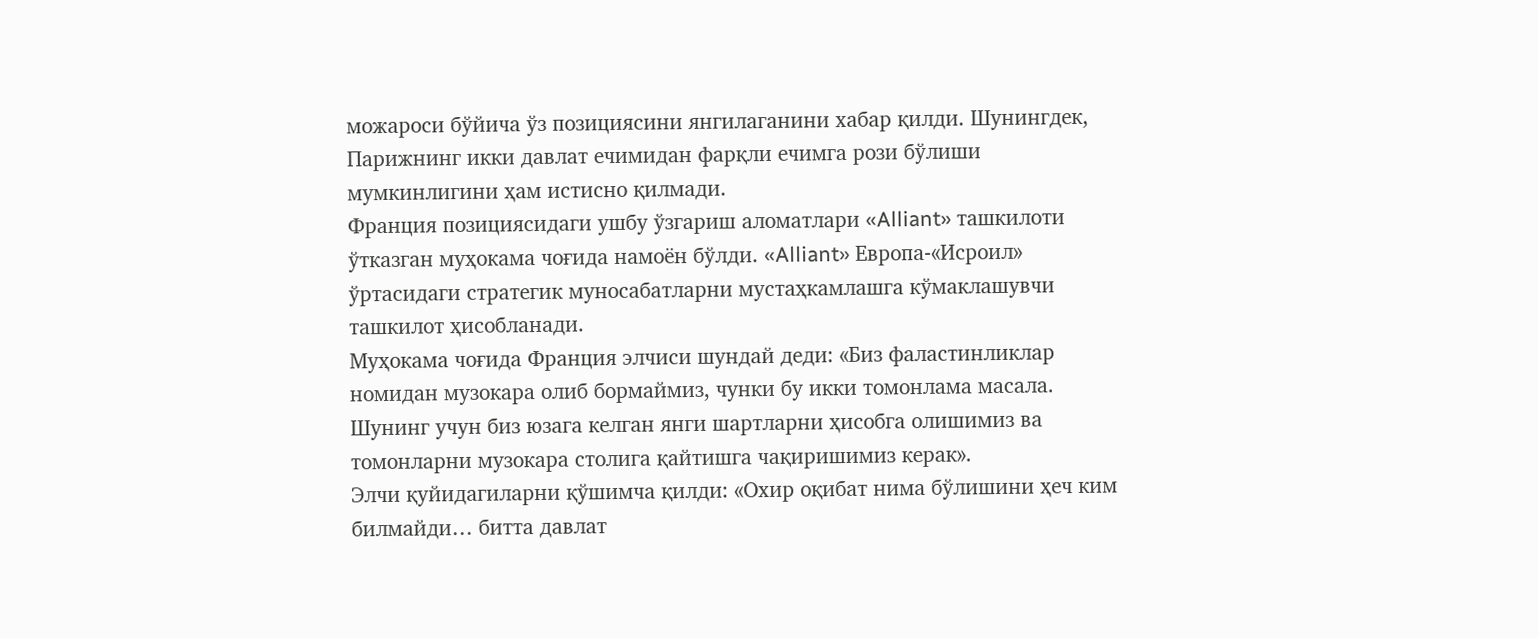можароси бўйича ўз позициясини янгилаганини хабар қилди. Шунингдек, Парижнинг икки давлат ечимидан фарқли ечимга рози бўлиши мумкинлигини ҳам истисно қилмади.
Франция позициясидаги ушбу ўзгариш аломатлари «Alliant» ташкилоти ўтказган муҳокама чоғида намоён бўлди. «Alliant» Европа-«Исроил» ўртасидаги стратегик муносабатларни мустаҳкамлашга кўмаклашувчи ташкилот ҳисобланади.
Муҳокама чоғида Франция элчиси шундай деди: «Биз фаластинликлар номидан музокара олиб бормаймиз, чунки бу икки томонлама масала. Шунинг учун биз юзага келган янги шартларни ҳисобга олишимиз ва томонларни музокара столига қайтишга чақиришимиз керак».
Элчи қуйидагиларни қўшимча қилди: «Охир оқибат нима бўлишини ҳеч ким билмайди… битта давлат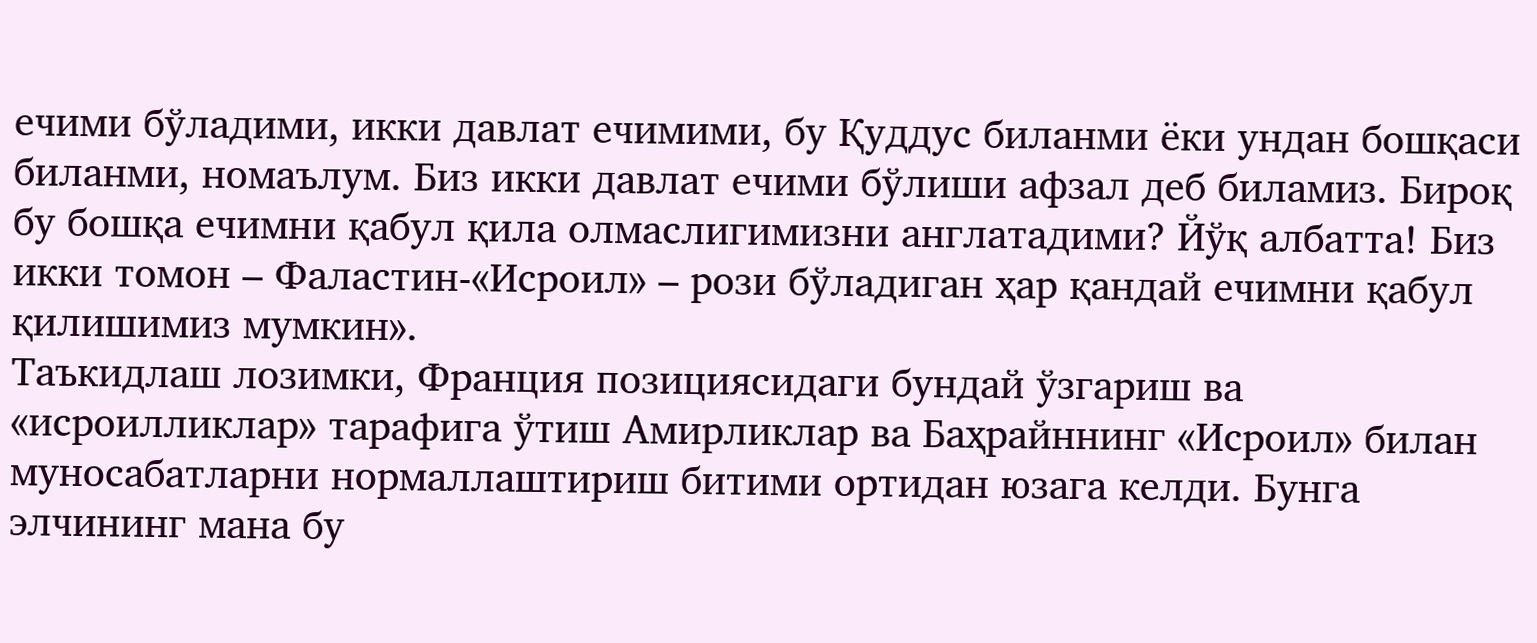ечими бўладими, икки давлат ечимими, бу Қуддус биланми ёки ундан бошқаси биланми, номаълум. Биз икки давлат ечими бўлиши афзал деб биламиз. Бироқ бу бошқа ечимни қабул қила олмаслигимизни англатадими? Йўқ албатта! Биз икки томон – Фаластин-«Исроил» – рози бўладиган ҳар қандай ечимни қабул қилишимиз мумкин».
Таъкидлаш лозимки, Франция позициясидаги бундай ўзгариш ва «исроилликлар» тарафига ўтиш Амирликлар ва Баҳрайннинг «Исроил» билан муносабатларни нормаллаштириш битими ортидан юзага келди. Бунга элчининг мана бу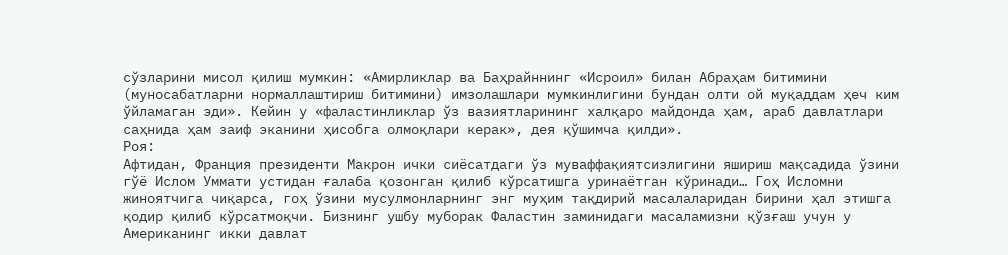сўзларини мисол қилиш мумкин: «Амирликлар ва Баҳрайннинг «Исроил» билан Абраҳам битимини (муносабатларни нормаллаштириш битимини) имзолашлари мумкинлигини бундан олти ой муқаддам ҳеч ким ўйламаган эди». Кейин у «фаластинликлар ўз вазиятларининг халқаро майдонда ҳам, араб давлатлари саҳнида ҳам заиф эканини ҳисобга олмоқлари керак», дея қўшимча қилди».
Роя:
Афтидан, Франция президенти Макрон ички сиёсатдаги ўз муваффақиятсизлигини яшириш мақсадида ўзини гўё Ислом Уммати устидан ғалаба қозонган қилиб кўрсатишга уринаётган кўринади… Гоҳ Исломни жиноятчига чиқарса, гоҳ ўзини мусулмонларнинг энг муҳим тақдирий масалаларидан бирини ҳал этишга қодир қилиб кўрсатмоқчи. Бизнинг ушбу муборак Фаластин заминидаги масаламизни қўзғаш учун у Американинг икки давлат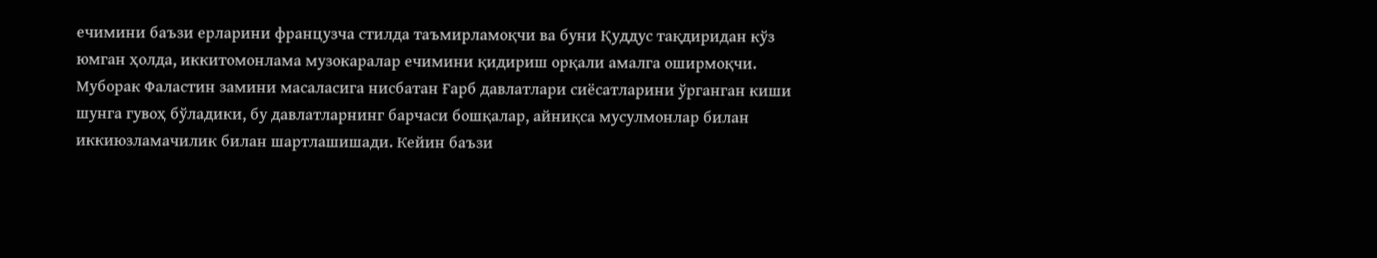ечимини баъзи ерларини французча стилда таъмирламоқчи ва буни Қуддус тақдиридан кўз юмган ҳолда, иккитомонлама музокаралар ечимини қидириш орқали амалга оширмоқчи.
Муборак Фаластин замини масаласига нисбатан Ғарб давлатлари сиёсатларини ўрганган киши шунга гувоҳ бўладики, бу давлатларнинг барчаси бошқалар, айниқса мусулмонлар билан иккиюзламачилик билан шартлашишади. Кейин баъзи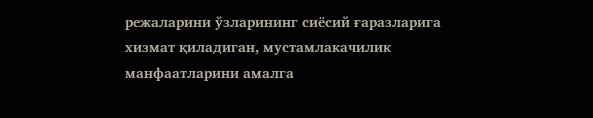режаларини ўзларининг сиёсий ғаразларига хизмат қиладиган, мустамлакачилик манфаатларини амалга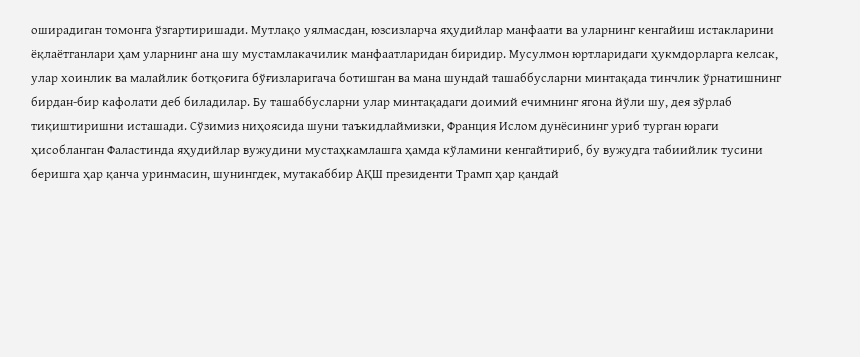оширадиган томонга ўзгартиришади. Мутлақо уялмасдан, юзсизларча яҳудийлар манфаати ва уларнинг кенгайиш истакларини ёқлаётганлари ҳам уларнинг ана шу мустамлакачилик манфаатларидан биридир. Мусулмон юртларидаги ҳукмдорларга келсак, улар хоинлик ва малайлик ботқоғига бўғизларигача ботишган ва мана шундай ташаббусларни минтақада тинчлик ўрнатишнинг бирдан-бир кафолати деб биладилар. Бу ташаббусларни улар минтақадаги доимий ечимнинг ягона йўли шу, дея зўрлаб тиқиштиришни исташади. Сўзимиз ниҳоясида шуни таъкидлаймизки, Франция Ислом дунёсининг уриб турган юраги ҳисобланган Фаластинда яҳудийлар вужудини мустаҳкамлашга ҳамда кўламини кенгайтириб, бу вужудга табиийлик тусини беришга ҳар қанча уринмасин, шунингдек, мутакаббир АҚШ президенти Трамп ҳар қандай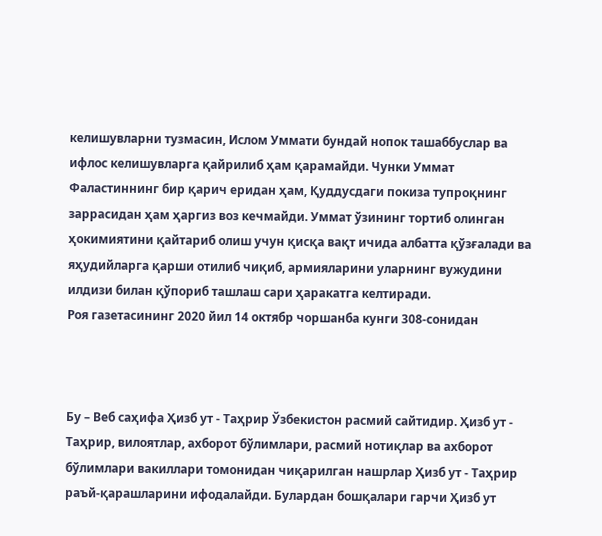келишувларни тузмасин, Ислом Уммати бундай нопок ташаббуслар ва ифлос келишувларга қайрилиб ҳам қарамайди. Чунки Уммат Фаластиннинг бир қарич еридан ҳам, Қуддусдаги покиза тупроқнинг заррасидан ҳам ҳаргиз воз кечмайди. Уммат ўзининг тортиб олинган ҳокимиятини қайтариб олиш учун қисқа вақт ичида албатта қўзғалади ва яҳудийларга қарши отилиб чиқиб, армияларини уларнинг вужудини илдизи билан қўпориб ташлаш сари ҳаракатга келтиради.
Роя газетасининг 2020 йил 14 октябр чоршанба кунги 308-сонидан



Бу – Веб саҳифа Ҳизб ут - Таҳрир Ўзбекистон расмий сайтидир. Ҳизб ут - Таҳрир, вилоятлар, ахборот бўлимлари, расмий нотиқлар ва ахборот бўлимлари вакиллари томонидан чиқарилган нашрлар Ҳизб ут - Таҳрир раъй-қарашларини ифодалайди. Булардан бошқалари гарчи Ҳизб ут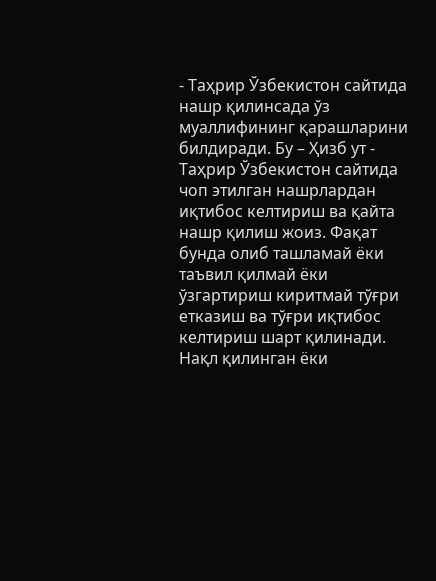- Таҳрир Ўзбекистон сайтида нашр қилинсада ўз муаллифининг қарашларини билдиради. Бу – Ҳизб ут - Таҳрир Ўзбекистон сайтида чоп этилган нашрлардан иқтибос келтириш ва қайта нашр қилиш жоиз. Фақат бунда олиб ташламай ёки таъвил қилмай ёки ўзгартириш киритмай тўғри етказиш ва тўғри иқтибос келтириш шарт қилинади. Нақл қилинган ёки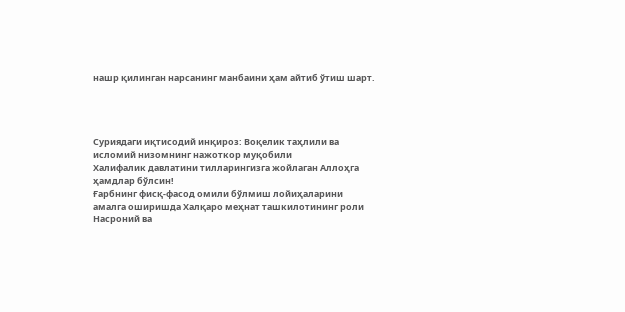нашр қилинган нарсанинг манбаини ҳам айтиб ўтиш шарт.




Суриядаги иқтисодий инқироз: Воқелик таҳлили ва исломий низомнинг нажоткор муқобили
Халифалик давлатини тилларингизга жойлаган Аллоҳга ҳамдлар бўлсин!
Ғарбнинг фисқ-фасод омили бўлмиш лойиҳаларини амалга оширишда Халқаро меҳнат ташкилотининг роли
Насроний ва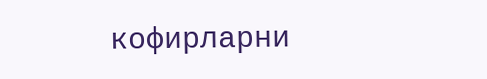кофирларни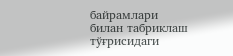байрамлари билан табриклаш тўғрисидаги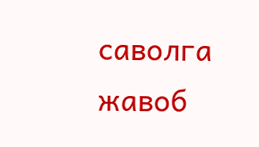саволга жавоб